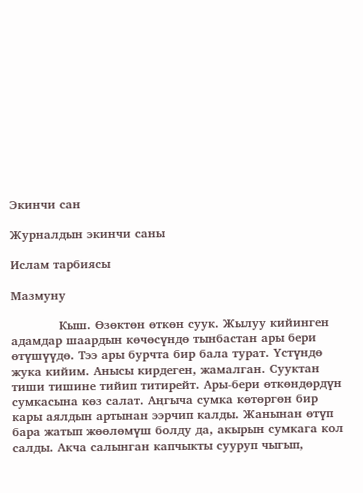Экинчи сан

Журналдын экинчи саны

Ислам тарбиясы

Мазмуну

            Кыш. Өзөктөн өткөн суук. Жылуу кийинген адамдар шаардын көчөсүндө тынбастан ары бери өтүшүүдө. Тээ ары бурчта бир бала турат. Үстүндө жука кийим. Анысы кирдеген, жамалган. Сууктан тиши тишине тийип титирейт. Ары-бери өткөндөрдүн сумкасына көз салат. Аңгыча сумка көтөргөн бир кары аялдын артынан ээрчип калды. Жанынан өтүп бара жатып жөөлөмүш болду да, акырын сумкага кол салды. Акча салынган капчыкты сууруп чыгып,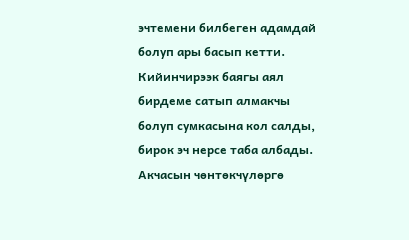эчтемени билбеген адамдай болуп ары басып кетти. Кийинчирээк баягы аял бирдеме сатып алмакчы болуп сумкасына кол салды, бирок эч нерсе таба албады. Акчасын чөнтөкчүлөргө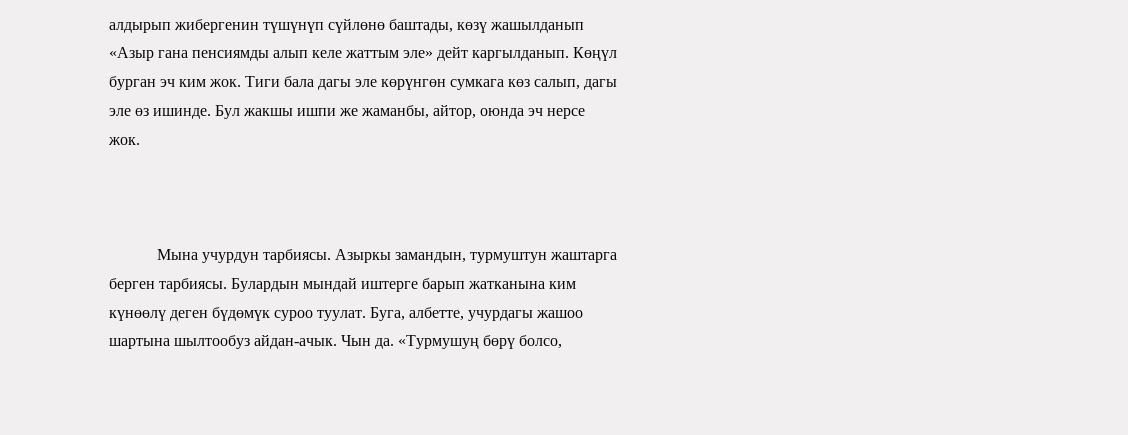алдырып жибергенин түшүнүп сүйлөнө баштады, көзү жашылданып «Азыр гана пенсиямды алып келе жаттым эле» дейт каргылданып. Көңүл бурган эч ким жок. Тиги бала дагы эле көрүнгөн сумкага көз салып, дагы эле өз ишинде. Бул жакшы ишпи же жаманбы, айтор, оюнда эч нерсе жок.



            Мына учурдун тарбиясы. Азыркы замандын, турмуштун жаштарга берген тарбиясы. Булардын мындай иштерге барып жатканына ким күнөөлү деген бүдөмүк суроо туулат. Буга, албетте, учурдагы жашоо шартына шылтообуз айдан-ачык. Чын да. «Турмушуң бөрү болсо,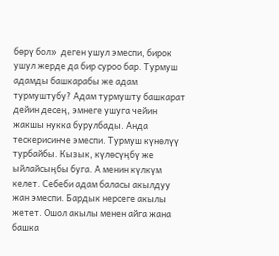бөрү бол»  деген ушул эмеспи, бирок ушул жерде да бир суроо бар. Турмуш адамды башкарабы же адам турмуштубу? Адам турмушту башкарат дейин десең, эмнеге ушуга чейин жакшы нукка бурулбады. Анда тескерисинче эмеспи. Турмуш күнөлүү турбайбы. Кызык, күлөсүңбү же ыйлайсыңбы буга. А менин күлкүм келет. Себеби адам баласы акылдуу жан эмеспи. Бардык нерсеге акылы жетет. Ошол акылы менен айга жана башка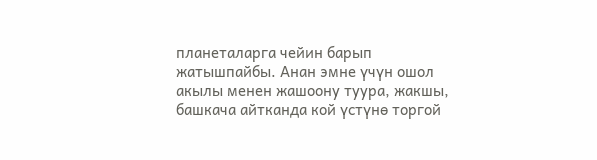планеталарга чейин барып жатышпайбы. Анан эмне үчүн ошол акылы менен жашоону туура, жакшы, башкача айтканда кой үстүнө торгой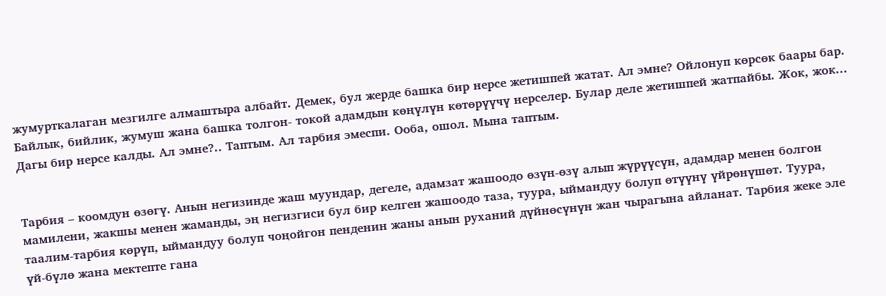жумурткалаган мезгилге алмаштыра албайт. Демек, бул жерде башка бир нерсе жетишпей жатат. Ал эмне? Ойлонуп көрсөк баары бар. Байлык, бийлик, жумуш жана башка толгон- токой адамдын көңүлүн көтөрүүчү нерселер. Булар деле жетишпей жатпайбы. Жок, жок... Дагы бир нерсе калды. Ал эмне?.. Таптым. Ал тарбия эмеспи. Ооба, ошол. Мына таптым.


Тарбия – коомдун өзөгү. Анын негизинде жаш муундар, дегеле, адамзат жашоодо өзүн-өзү алып жүрүүсүн, адамдар менен болгон мамилени, жакшы менен жаманды, эң негизгиси бул бир келген жашоодо таза, туура, ыймандуу болуп өтүүнү үйрөнүшөт. Туура, таалим-тарбия көрүп, ыймандуу болуп чоңойгон пенденин жаны анын руханий дүйнөсүнүн жан чырагына айланат. Тарбия жеке эле үй-бүлө жана мектепте гана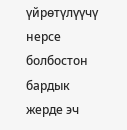үйрөтүлүүчү нерсе болбостон бардык жерде эч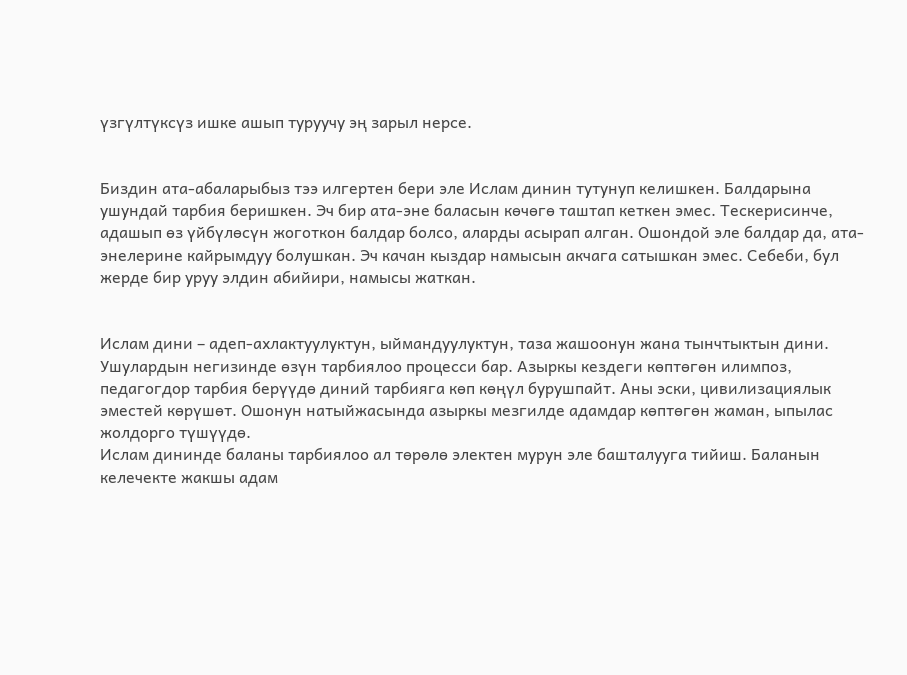үзгүлтүксүз ишке ашып туруучу эң зарыл нерсе.


Биздин ата-абаларыбыз тээ илгертен бери эле Ислам динин тутунуп келишкен. Балдарына ушундай тарбия беришкен. Эч бир ата-эне баласын көчөгө таштап кеткен эмес. Тескерисинче, адашып өз үйбүлөсүн жоготкон балдар болсо, аларды асырап алган. Ошондой эле балдар да, ата-энелерине кайрымдуу болушкан. Эч качан кыздар намысын акчага сатышкан эмес. Себеби, бул жерде бир уруу элдин абийири, намысы жаткан.


Ислам дини – адеп-ахлактуулуктун, ыймандуулуктун, таза жашоонун жана тынчтыктын дини. Ушулардын негизинде өзүн тарбиялоо процесси бар. Азыркы кездеги көптөгөн илимпоз, педагогдор тарбия берүүдө диний тарбияга көп көңүл бурушпайт. Аны эски, цивилизациялык эместей көрүшөт. Ошонун натыйжасында азыркы мезгилде адамдар көптөгөн жаман, ыпылас жолдорго түшүүдө.
Ислам дининде баланы тарбиялоо ал төрөлө электен мурун эле башталууга тийиш. Баланын келечекте жакшы адам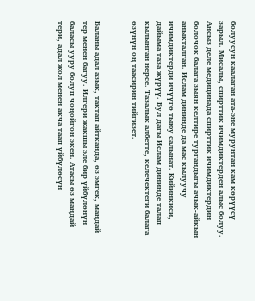болуусун каалаган ата-эне мурунтан кам көрүүсү зарыл. Мисалы, спирттик ичимдиктерден алыс болуу. Ансыз деле медицинада спирттик ичимдиктердин болочок балага зыян келтире тургандыгы ачык-айкын аныкталган. Ислам дининде да мас кылуучу ичимдиктерди ичүүгө тыюу салынат. Кийинкиси, дайыма таза жүрүү. Бул дагы Ислам дининде талап кылынган нерсе. Тазалык албетте, келечектеги балага өзүнүн оң таасирин тийгизет.


Баланы адал азык, тактап айтканда, өз эмгек, маңдай тер менен багуу. Илгери жакшы эле бир үйбүлөнүн баласы ууру болуп чоңойгон экен. Атасы өз маңдай тери, адал жол менен акча таап үйбүлөсүн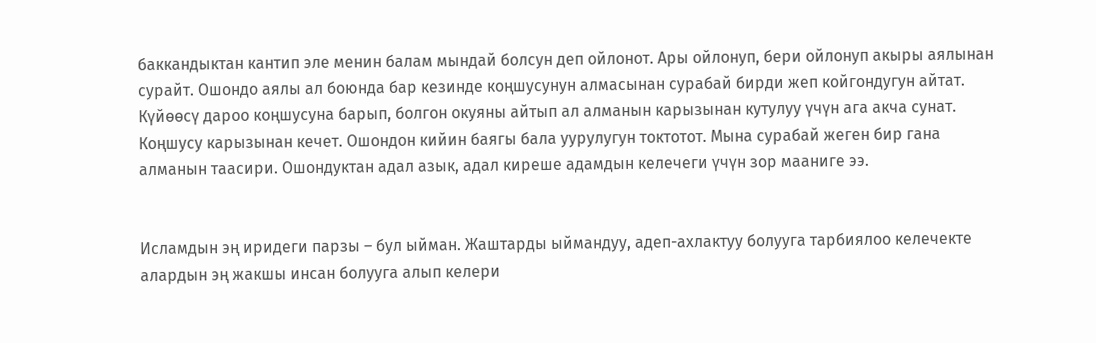баккандыктан кантип эле менин балам мындай болсун деп ойлонот. Ары ойлонуп, бери ойлонуп акыры аялынан сурайт. Ошондо аялы ал боюнда бар кезинде коңшусунун алмасынан сурабай бирди жеп койгондугун айтат. Күйөөсү дароо коңшусуна барып, болгон окуяны айтып ал алманын карызынан кутулуу үчүн ага акча сунат. Коңшусу карызынан кечет. Ошондон кийин баягы бала уурулугун токтотот. Мына сурабай жеген бир гана алманын таасири. Ошондуктан адал азык, адал киреше адамдын келечеги үчүн зор мааниге ээ.


Исламдын эң иридеги парзы – бул ыйман. Жаштарды ыймандуу, адеп-ахлактуу болууга тарбиялоо келечекте алардын эң жакшы инсан болууга алып келери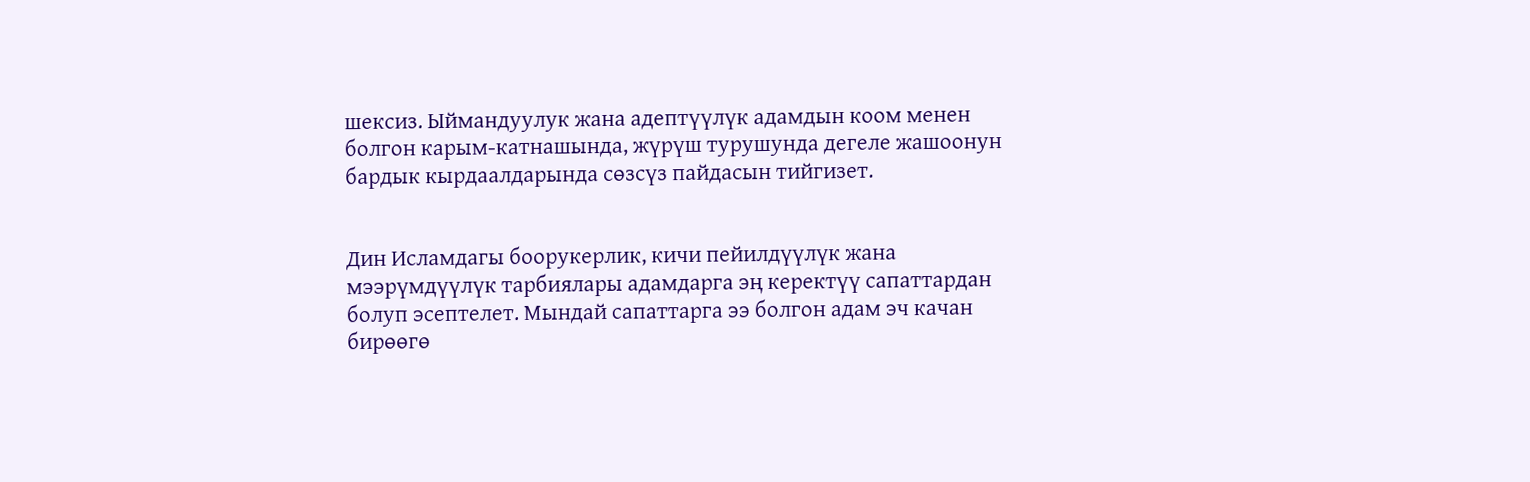шексиз. Ыймандуулук жана адептүүлүк адамдын коом менен болгон карым-катнашында, жүрүш турушунда дегеле жашоонун бардык кырдаалдарында сөзсүз пайдасын тийгизет.


Дин Исламдагы боорукерлик, кичи пейилдүүлүк жана мээрүмдүүлүк тарбиялары адамдарга эң керектүү сапаттардан болуп эсептелет. Мындай сапаттарга ээ болгон адам эч качан бирөөгө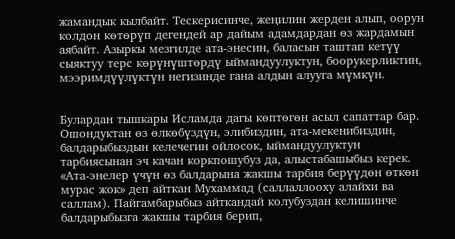жамандык кылбайт. Тескерисинче, жеңилин жерден алып, оорун колдон көтөрүп дегендей ар дайым адамдардан өз жардамын аябайт. Азыркы мезгилде ата-энесин, баласын таштап кетүү сыяктуу терс көрүнүштөрдү ыймандуулуктун, боорукерликтин, мээримдүүлүктүн негизинде гана алдын алууга мүмкүн.


Булардан тышкары Исламда дагы көптөгөн асыл сапаттар бар. Ошондуктан өз өлкөбүздүн, элибиздин, ата-мекенибиздин, балдарыбыздын келечегин ойлосок, ыймандуулуктун тарбиясынан эч качан коркпошубуз да, алыстабашыбыз керек. «Ата-энелер үчүн өз балдарына жакшы тарбия берүүдөн өткөн мурас жок» деп айткан Мухаммад (саллаллооху алайхи ва саллам). Пайгамбарыбыз айткандай колубуздан келишинче балдарыбызга жакшы тарбия берип,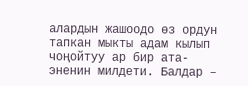алардын жашоодо өз ордун тапкан мыкты адам кылып чоңойтуу ар бир ата-эненин милдети. Балдар –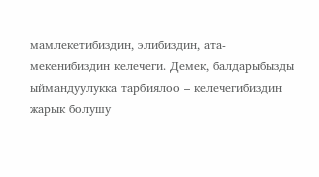мамлекетибиздин, элибиздин, ата-мекенибиздин келечеги. Демек, балдарыбызды ыймандуулукка тарбиялоо – келечегибиздин жарык болушу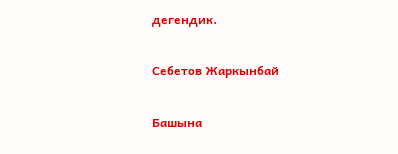дегендик.

Себетов Жаркынбай

Башына